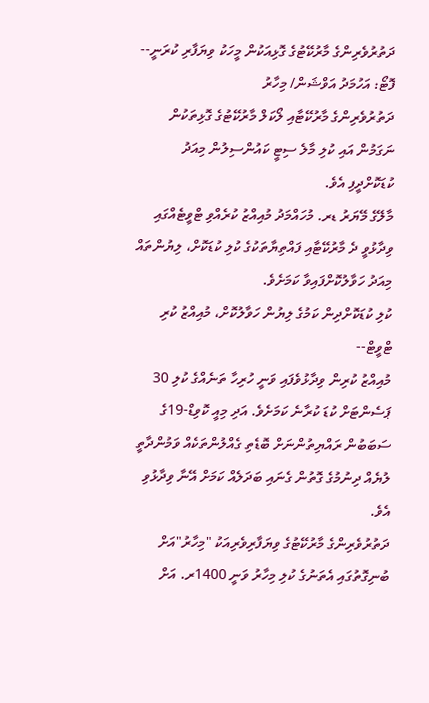ދަތުރުވެރިންގެ މާރުކޭޓުގެ ގޮޅިއަކުން މީހަކު ވިޔަފާރި ކުރަނީ-- ފޮޓޯ: އަހުމަދު އަވްޝަން/ މިހާރު
ދަތުރުވެރިންގެ މާރުކޭޓާއި ލޯކަލް މާރުކޭޓުގެ ގޮޅިތަކުން ނަގަމުން އައި ކުލި މާލެ ސިޓީ ކައުންސިލުން މިއަދު ކުޑަކޮށްދީފި އެވެ.
މާލޭގެ މޭޔަރު ޑރ. މުހައްމަދު މުއިއްޒު ކުރެއްވި ޓްވީޓެއްގައި ވިދާޅުވީ ދެ މާރުކޭޓާއި ފައްތިޔާތަކުގެ ކުލި ކުޑަކޮށް، ލިޔުންތައް މިއަދު ހަވާލުކޮށްފައިވާ ކަމަށެވެ.
ކުލި ކުޑަކޮށްދިން ކަމުގެ ލިޔުން ހަވާލުކޮށް، މުއިއްޒު ކުރި ޓްވީޓް--
މުއިއްޒު ކުރިން ވިދާޅުވެފައި ވަނީ ހުރިހާ ތަނެއްގެ ކުލި 30 ޕަސެންޓަށް ކުޑަ ކުރާނެ ކަމަށެވެ. އަދި މިއީ ކޮވިޑް-19ގެ ސަބަބުން ރައްޔިތުންނަށް ބޮޑެތި ގެއްލުންތަކެއް ވަމުންދާތީ ލުޔެއް ދިނުމުގެ ގޮތުން ގެނައި ބަދަލެއް ކަމަށް އޭނާ ވިދާޅުވި އެވެ.
ދަތުރުވެރިންގެ މާރުކޭޓުގެ ވިޔަފާރިވެރިއަކު "މިހާރު"އަށް ބުނިގޮތުގައި އެތަނުގެ ކުލި މިހާރު ވަނީ 1400ރ. އަށް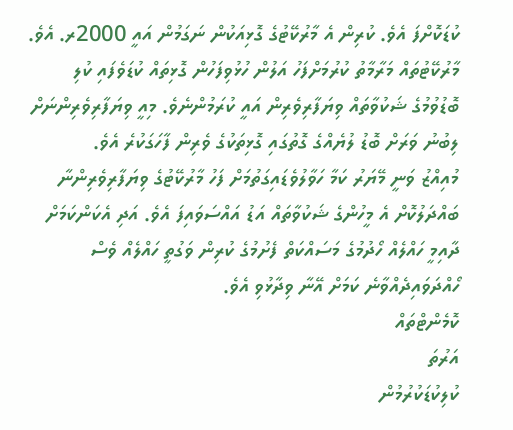ކުޑަކޮށްފަ އެވެ. ކުރިން އެ މާރުކޭޓުގެ ގޮޅިއަކުން ނަގަމުން އައީ 2000ރ. އެވެ.
މާރުކޭޓުތައް މަރާމާތު ކުރުމަށްފަހު އަލުން ހުޅުވިފަހުން ގޮޅިތައް ކުޑަވެފައި ކުލި ބޮޑުވުމުގެ ޝަކުވާތައް ވިޔަފާރިވެރިން އައީ ކުރަމުންނެވެ. މިއީ ވިޔަފާރިވެރިންނަށް ލިބުނު ވަރަށް ބޮޑު ލުޔެއްގެ ގޮތުގައި ގޮޅިތަކުގެ ވެރިން ފާހަގަކުރެ އެވެ.
މުއިއްޒު ވަނީ މޭޔަރު ކަމާ ހަވާލުވެޑައިގަތުމަށް ފަހު މާރުކޭޓުގެ ވިޔަފާރިވެރިންނާ ބައްދަލުކޮށް އެ މީހުންގެ ޝަކުވާތައް އަޑު އައްސަވައިފަ އެވެ. އަދި އެކަންކަމަށް ދާއިމީ ހައްލެއް ހޯދުމުގެ މަސައްކަތް ފެށުމުގެ ކުރިން ވަގުތީ ހައްލެއް ވެސް ހޯއްދަވައިދެއްވާނެ ކަމަށް އޭނާ ވިދާޅުވި އެވެ.
ކޮމެންޓްތައް
އަރުތަ
ކުލިކުޑަކުރުމުން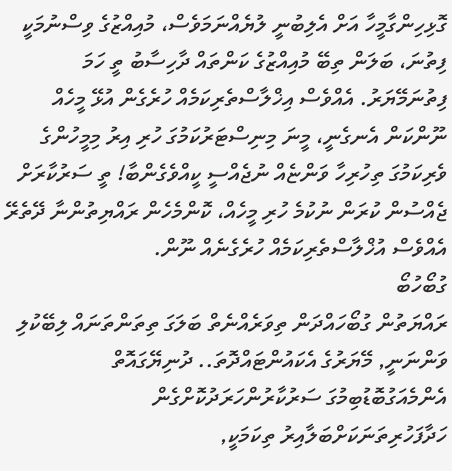ގޮޅިހިންގާމީހާ އަށް އެލިބުނީ ލުޔެއްނަމަވެސް، މުއިއްޒުގެ ވިސްނުމަކީ ފިތުނަ، ބަލަން ތިބޭ މުއިއްޒުގެ ކަންތައް ދާހިސާބު ތީ ހަމަ ފިތުނަމޭޔަރު. އެއްވެސް އިޚްލާސްތެރިކަމެއް ހުރެގެން އުޅޭ މީހެއް ނޫންކަން އެނގެނީ، މީނަ މިނިސްޓަރުކަމުގަ ހުރި އިރު މިމީހުންގެ ވެރިކަމުގަ ތިހުރިހާ ވަންޏެއް ނުޖެއްސީ ކީއްވެގެންބާ! ތީ ސަރުކާރަށް ޖެއްސުން ކުރަން ނުކުމެ ހުރި މީހެއް، ކޮންމެހެން ރައްޔިތުންނާ ދޭތެރޭ އެއްވެސް އުޚްލާސްތެރިކަމެއް ހުރެގެނެއް ނޫން.
ގުބޯހުބޯ
ރައްޔަތުން ގުބޯހައްދަން ތިވަރެއްނެތް ބަލަގަ ތިތަންތަނައް ލިބޭކުލި ވަންނަނީ, މޭޔަރުގެ އެކައުންޓައްދޮތަ.. ދުނިޔޭގައޮތް އެންމެއަގުބޮޑުބިމުގަ ސަރުކާރުންހަރަދުކޮށްގެން ހަދާފަހުރިތަނަކަށްބަލާއިރު ތިކަމަކީ,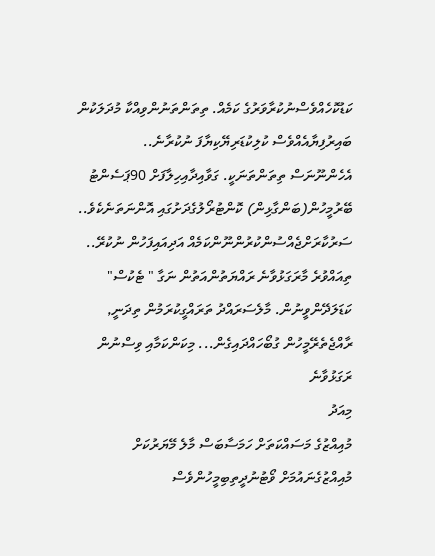ކަޑުކޮހެއްވެސްނުކުރާވަރުގެ ކަމެއް. ތިތަންތަނުންވިއްކާ މުދަލަކުން ބައިރުފިޔާއެއްވެސް ކުލިކުޑަރިޔޭކިޔާފަ ނުކުރާނެ.. އެހެންނޫނަސް ތިތަންތަނަކީ. ގަވާއިދާއިހިލާފަށް 90ޕަސެންޓު ބޭރުމީހުން(ބަންގާޅިން) ކޮންޓުރޯލުގެދަށުގައި އޮންނަތަނެކެވެ.. ސަރުކާރަށްޖެއްސުންކުރުންނޫންކަމެއް އަދިއައިފަހުން ނުކުރޭ.. ތިއައްވުރެ މާރަގަޅުވާނެ ރައްޔަތުންއަތުން ނަގާ " ޓެކުސް" ކަޑަލަދޭންވީނުން. މާލެސަރައްދު ތަރައްގީކުރަމުން ތިދަނީ, ރާއްޖެތެރޭމީހުން ގުބޯހައްދައިގެން... މިކަންކަމާއި ވިސްނުން ރަގަޅުވާނެ
މިއަދު
މުއިއްޒުގެ މަސައްކަތަށް ހަމަސާބަސް މާލެ މޭޔަރުކަށް މުއިއްޒުގެނައުމަށް ވޯޓުނުދީތިބިމީހުންވެސް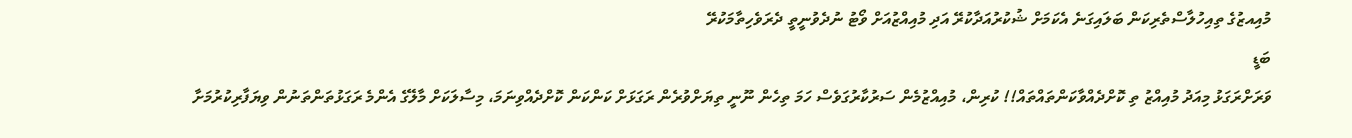މުއިއޒުގެ ތިއިހުލާސްތެރިކަން ބަލައިގަނެ އެކަމަށް ޝުކުރުއަދާކުރޭ އަދި މުއިއްޒުއަށް ވޯޓު ނުދެވުނީތީ ދެރަވެހިތާމަކުރޭ
ބަޑީ
ވަރަށްރަގަޅު މިއަދު މުއިއްޒު ތި ކޮށްދެއްވާކަންތައްތައް!! ކުރިން، މުއިއްޒުމެން ސަރުކާރުގަވެސް ހަމަ ތިހެން ނޫނީ ތިޔަށްވުރެން ރަގަޅަށް ކަންކަން ކޮށްދެއްވިނަމަ، މިސާލަކަށް މާލޭގެ އެންމެ ރަގަޅުތަންތަނުން ވިޔަފާރިކުރުމަށާ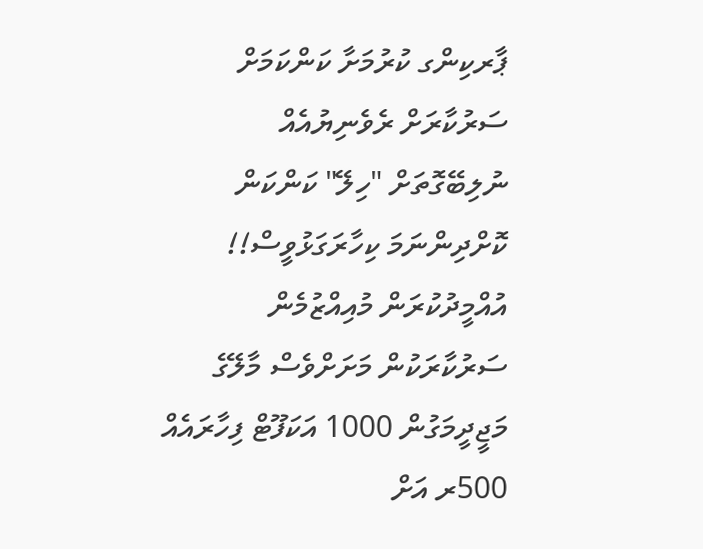ޕާރކިންގ ކުރުމަށާ ކަންކަމަށް ސަރުކާރަށް ރެވެނިޔުއެއް ނުލިބޭގޮތަށް "ހިލޭ" ކަންކަން ކޮށްދިންނަމަ ކިހާރަގަޅުވީސް!! އުއްމީދުކުރަން މުއިއްޒުމެން ސަރުކާރަކުން މަށަށްވެސް މާލޭގެ މަޖީދީމަގުން 1000 އަކަފޫޓް ފިހާރައެއް 500ރ އަށް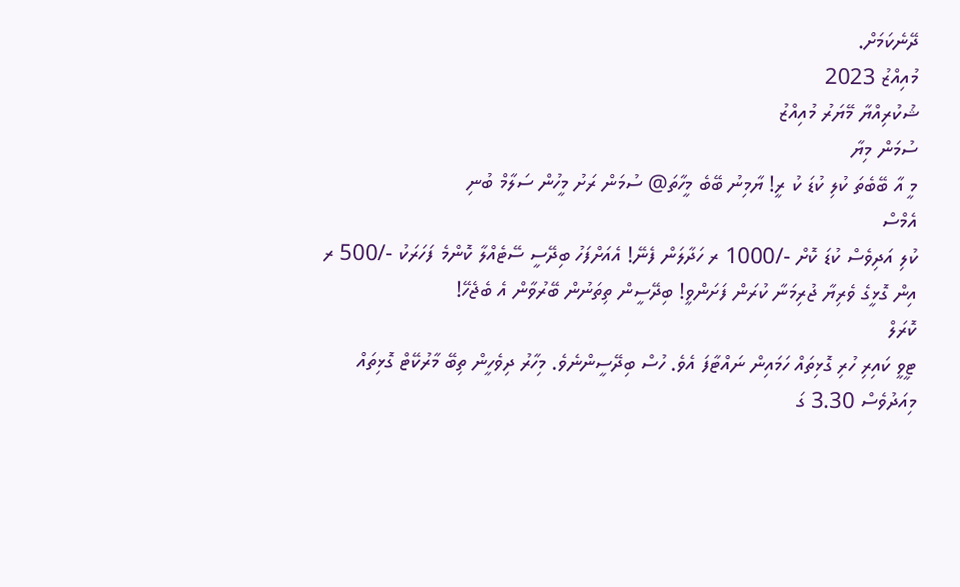ދޭނެކަމަށް.
މުއިއްޒު 2023
ޝުކުރިއްޔާ މޭޔަރު މުއިއްޒު
ސުމަން މިޔާ
މީ އާ ބޭބެތަ ކުލި ކުޑަ ކު ރީ! ޔާމިނު ބޭބެ މީހާތަ@ ސުމަން ރަށު މީހުން ސަލާމް ބުނި
އެމްސް
ކުލި އަދިވެސް ކުޑަ ކޮށް -/1000 ރ ހަދާލަން ފެނޭ! އެއަށްފަހު ބިދޭސީ ސޭޓެއްލާ ކޮންމެ ފަހަރަކު -/500 ރ އިން ގޮޅީގެ ވެރިޔާ ޖުރިމަނާ ކުރަން ފަށަންވީ! ބިދޭސީން ތިތަނުން ބޭރުވާން އެ ބެޖެހޭ!
ކޮރަލް
ޓީވީ ކައިރި ހުރި ގޮޅިތައް ހަމައިން ނައްޓާފަ އެވެ. ހުސް ބިދޭސީންނެވެ. މިހާރު ދިވެހީން ތިބޭ މާރުކޭޓް ގޮޅިތައް މިއަދުވެސް 3.30 ގަ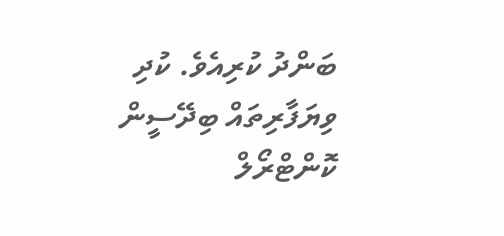ބަންދު ކުރިއެވެ. ކުދި ވިޔަފާރިތައް ބިދޭސީން ކޮންޓްރޯލް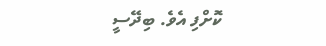ކޮށްފި އެވެ. ބިދޭސީ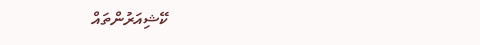ކޭޝިއަރުންތައް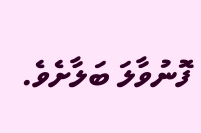ފޮނުވާލަ ބަލާށެވެ.